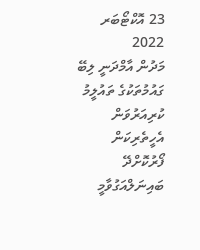23 އޮކްޓޯބަރ 2022
މަދުން އާމްދަނީ ލިބޭ ގައުމުތަކުގެ ތައުލީމު ކުރިއަރުވަން އެހީތެރިކަން ފޯރުކޮށްދޭ ބައިނަލްއަގުވާމީ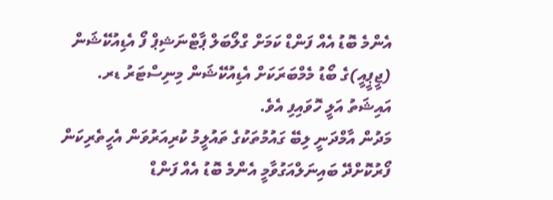އެންމެ ބޮޑު އެއް ފަންޑް ކަމަށް ގްލޯބަލް ޕާޓްނަޝިޕް ފޯ އެޑިއުކޭޝަން (ޖީޕީއީ)ގެ ބޯޑު މެމްބަރަކަށް އެޑިއުކޭޝަން މިނިސްޓަރު ޑރ. އައިޝަތު އަލީ ހޮވައިފި އެވެ.
މަދުން އާމްދަނީ ލިބޭ ގައުމުތަކުގެ ތައުލީމު ކުރިއަރުވަން އެހީތެރިކަން ފޯރުކޮށްދޭ ބައިނަލްއަގުވާމީ އެންމެ ބޮޑު އެއް ފަންޑް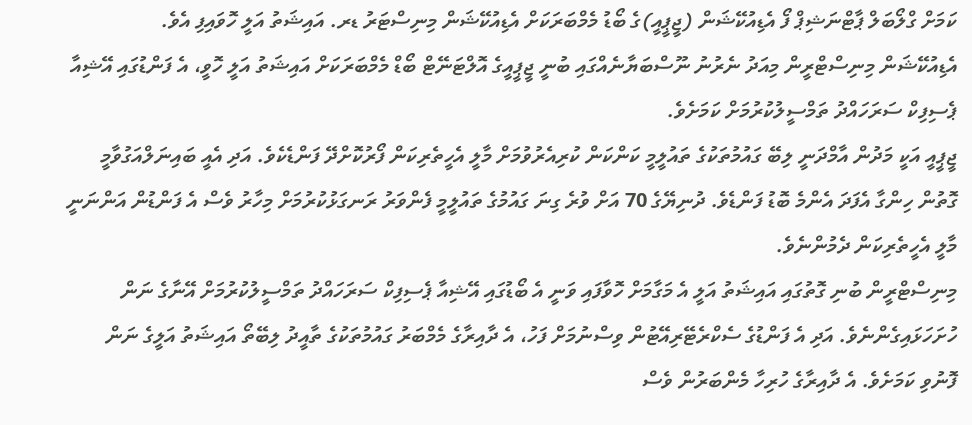ކަމަށް ގްލޯބަލް ޕާޓްނަޝިޕް ފޯ އެޑިއުކޭޝަން (ޖީޕީއީ)ގެ ބޯޑު މެމްބަރަކަށް އެޑިއުކޭޝަން މިނިސްޓަރު ޑރ. އައިޝަތު އަލީ ހޮވައިފި އެވެ.
އެޑިއުކޭޝަން މިނިސްޓްރީން މިއަދު ނެރުނު ނޫސްބަޔާނެއްގައި ބުނީ ޖީޕީއީގެ އޮލްޓަނޭޓް ބޯޑް މެމްބަރަކަށް އައިޝަތު އަލީ ހޮވީ، އެ ފަންޑުގައި އޭޝިއާ ޕެސިފިކް ސަރަހައްދު ތަމްސީލުކުރުމަށް ކަމަށެވެ.
ޖީޕީއީ އަކީ މަދުން އާމްދަނީ ލިބޭ ގައުމުތަކުގެ ތައުލީމީ ކަންކަން ކުރިއެރުވުމަށް މާލީ އެހީތެރިކަން ފޯރުކޮށްދޭ ފަންޑެކެވެ. އަދި އެއީ ބައިނަލްއަގުވާމީ ގޮތުން ހިންގާ އެފަދަ އެންމެ ބޮޑު ފަންޑެވެ. ދުނިޔޭގެ 70 އަށް ވުރެ ގިނަ ގައުމުގެ ތައުލީމީ ފެންވަރު ރަނގަޅުކުރުމަށް މިހާރު ވެސް އެ ފަންޑުން އަންނަނީ މާލީ އެހީތެރިކަން ދެމުންނެވެ.
މިނިސްޓްރީން ބުނި ގޮތުގައި އައިޝަތު އަލީ އެ މަގާމަށް ހޮވާފައި ވަނީ އެ ބޯޑުގައި އޭޝިއާ ޕެސިފިކް ސަރަހައްދު ތަމްސީލުކުރުމަށް އޭނާގެ ނަން ހުށަހަޅައިގެންނެވެ. އަދި އެ ފަންޑުގެ ސެކްރެޓޭރިއޭޓުން ވިސްނުމަށް ފަހު، އެ ދާއިރާގެ މެމްބަރު ގައުމުތަކުގެ ތާއީދު ލިބޭތޯ އައިޝަތު އަލީގެ ނަން ފޮނުވި ކަމަށެވެ. އެ ދާއިރާގެ ހުރިހާ މެންބަރުން ވެސް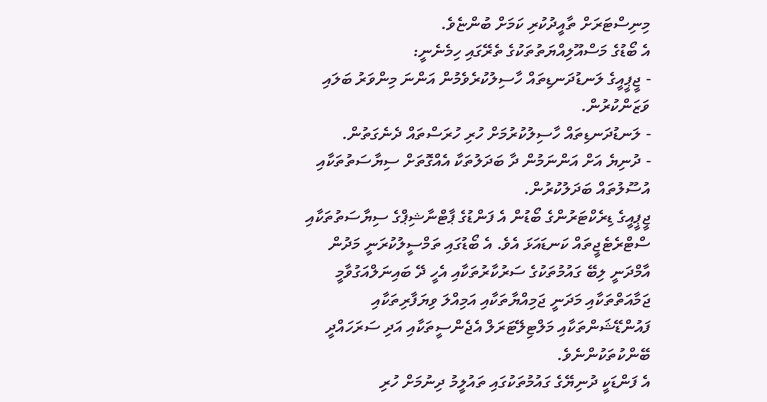މިނިސްޓަރަށް ތާއީދުކުރި ކަމަށް ބުންޏެވެ.
އެ ބޯޑުގެ މަސްއޫލިއްޔަތުތަކުގެ ތެރޭގައި ހިމެނެނީ:
- ޖީޕީއީގެ ލަނޑުދަނޑިތައް ހާސިލުކުރެވެމުން އަންނަ މިންވަރު ބަލައި ވަޒަންކުރުން.
- ލަނޑުދަނޑިތައް ހާސިލުކުރުމަށް ހުރި ހުރަސްތައް ދެނެގަތުން.
- ދުނިޔެ އަށް އަންނަމުން ދާ ބަދަލުތަކާ އެއްގޮތަށް ސިޔާސަތުތަކާއި އުސޫލުތައް ބަދަލުކުރުން.
ޖީޕީއީގެ ޑިރެކްޓަރުންގެ ބޯޑުން އެ ފަންޑުގެ ޕާޓްނާޝިޕްގެ ސިޔާސަތުތަކާއި ސްޓްރެޓެޖީތައް ކަނޑައަޅަ އެވެ. އެ ބޯޑުގައި ތަމްސީލުކުރަނީ މަދުން އާމްދަނީ ލިބޭ ގައުމުތަކުގެ ސަރުކާރުތަކާއި އެހީ ދޭ ބައިނަލްއަގުވާމީ ޖަމާއަތްތަކާއި މަދަނީ ޖަމިއްޔާތަކާއި އަމިއްލަ ވިޔަފާރިތަކާއި ފައުންޑޭޝަންތަކާއި މަލްޓިލޭޓަރަލް އެޖެންސީތަކާއި އަދި ސަރަހައްދީ ބޭންކުތަކުންނެވެ.
އެ ފަންޑަކީ ދުނިޔޭގެ ގައުމުތަކުގައި ތައުލީމު ދިނުމަށް ހުރި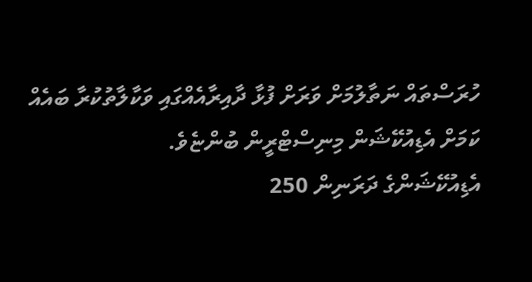ހުރަސްތައް ނަތާލުމަށް ވަރަށް ފުޅާ ދާއިރާއެއްގައި ވަކާލާތުކުރާ ބައެއް ކަމަށް އެޑިއުކޭޝަން މިނިސްޓްރީން ބުންޏެވެ.
އެޑިއުކޭޝަންގެ ދަރަނިން 250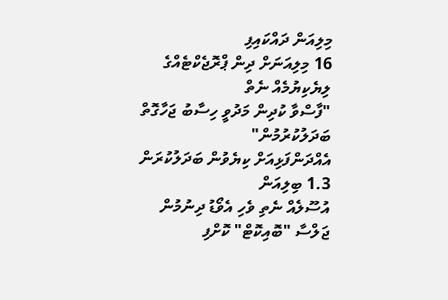މިލިއަން ދައްކައިފި
16 މިލިއަނަށް ދިން ޕްރޮޖެކްޓެއްގެ ލިޔެކިޔުމެއް ނެތް
"ފާސްވާ ކުދިން މަދުވީ ހިސާބު ޖަހާގޮތް ބަދަލުކުރުމުން"
އެއްދަންފަޅިއަށް ކިޔެވުން ބަދަލުކުރަން 1.3 ބިލިއަން
އުސޫލެއް ނެތި ވެހި އެވޯޑު ދިނުމުން ޖަލްސާ "ބޮއިކޮޓް" ކޮށްފި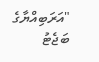"އަރަބިއްޔާގެ ބަޖެޓު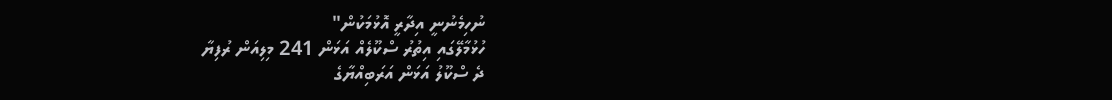ނުހިމެނުނީ އިދާރީ އޮޅުމަކުން"
ހުޅުމާލޭގައި އިތުރު ސްކޫލެއް އަޅަން 241 މިލިއަން ރުފިޔާ
ދެ ސްކޫލު އަޅަން އަރަބިއްޔާގެ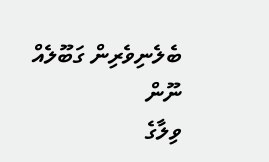ބެލެނިވެރިން ގަބޫލެއް ނޫން
ވިލާގެ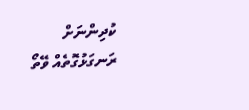ކުދިންނަށް ރަނގަޅުގޮތެއް ވޭތޯ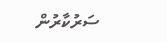ސަރުކާރުން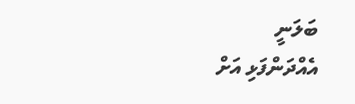ބަލަނީ
އެއްދަންފަޅި އަށް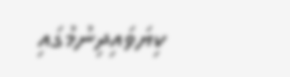ކިޔަވައިދިނުމުގައި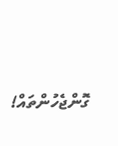ގޮންޖެހުންތައް!